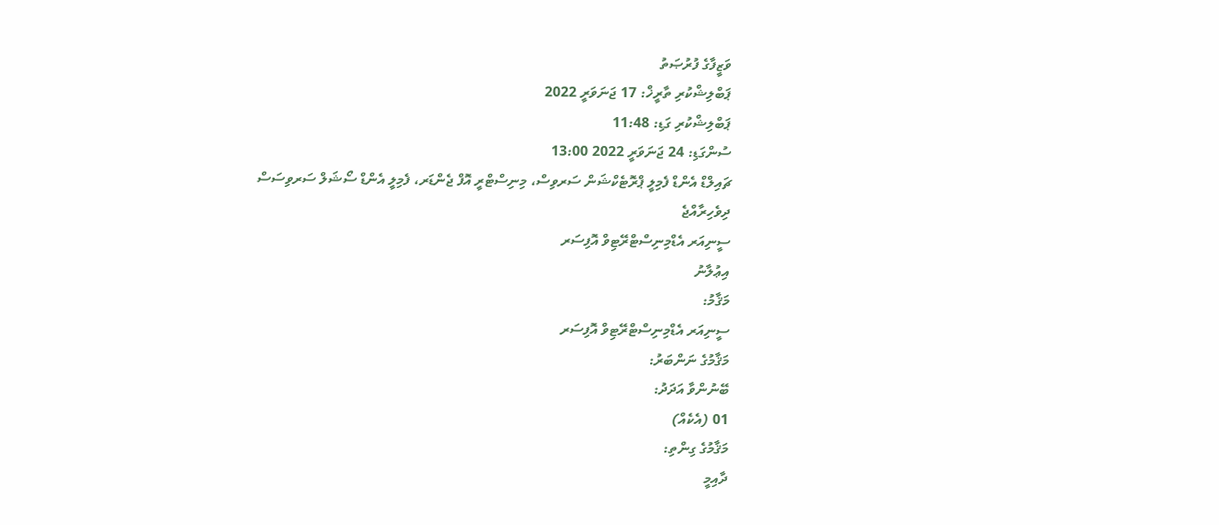ވަޒީފާގެ ފުރުޞަތު
ޕަބްލިޝްކުރި ތާރީޚް: 17 ޖަނަވަރީ 2022
ޕަބްލިޝްކުރި ގަޑި: 11:48
ސުންގަޑި: 24 ޖަނަވަރީ 2022 13:00
ޗައިލްޑް އެންޑް ފެމިލީ ޕްރޮޓެކްޝަން ސަރވިސް، މިނިސްޓްރީ އޮފް ޖެންޑަރ، ފެމިލީ އެންޑް ސޯޝަލް ސަރވިސަސް
ދިވެހިރާއްޖެ
ސީނިއަރ އެޑްމިނިސްޓްރޭޓިވް އޮފިސަރ
އިޢުލާނު
މަޤާމު:
ސީނިއަރ އެޑްމިނިސްޓްރޭޓިވް އޮފިސަރ
މަޤާމުގެ ނަންބަރު:
ބޭނުންވާ އަދަދު:
01 (އެކެއް)
މަޤާމުގެ ގިންތި:
ދާއިމީ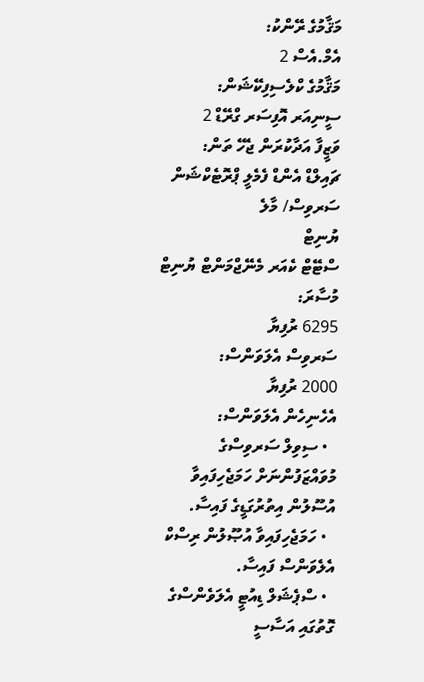މަޤާމުގެ ރޭންކު:
އެމް.އެސް 2
މަޤާމުގެ ކްލެސިފިކޭޝަން:
ސީނިއަރ އޮފިސަރ ގްރޭޑް 2
ވަޒީފާ އަދާކުރަން ޖެހޭ ތަން:
ޗައިލްޑް އެންޑް ފެމެލީ ޕްރޮޓެކްޝަން ސަރވިސް/ މާލެ
ޔުނިޓް
ސްޓޭޓް ކެއަރ މެނޭޖްމަންޓް ޔުނިޓް
މުސާރަ:
6295 ރުފިޔާ
ސަރވިސް އެލަވަންސް:
2000 ރުފިޔާ
އެހެނިހެން އެލަވަންސް:
  • ސިވިލް ސަރވިސްގެ މުވައްޒަފުންނަށް ހަމަޖެހިފައިވާ އުސޫލުން އިތުރުގަޑީގެ ފައިސާ.
  • ހަމަޖެހިފައިވާ އުޞޫލުން ރިސްކް އެލެވަންސް ފައިސާ.
  • ސްޕެޝަލް ޑިއުޓީ އެލަވެންސްގެ ގޮތުގައި އަސާސީ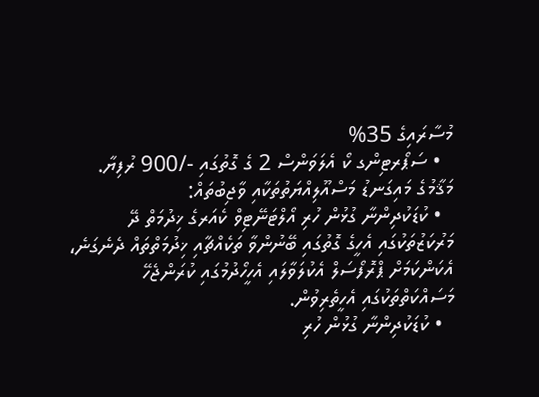މުސާރައިގެ 35%
  • ސަޕޯރޓިންގ ކޯ އެލަވަންސް 2 ގެ ގޮތުގައި -/900 ރުފިޔާ.
މަޤާމުގެ މައިގަނޑު މަސްއޫލިއްޔަތުތަކާއި ވާޖިބުތައް:
  • ކުޑަކުދިންނާ ގުޅުން ހުރި އޯލްޓަނޭޓިވް ކެއަރގެ ޚިދުމަތް ދޭ މަރުކަޒުތަކުގައި އެހީގެ ގޮތުގައި ބޭނުންވާ ތަކެއްޗާއި ޚިދުމަތްތައް ދެނެގަނެ، އެކަންކަމަށް ޕްރޮފޯސަލް އެކުލަވާލައި އެހީހޯދުމުގައި ކުރަންޖެހޭ މަސައްކަތްތަކުގައި އެހީތެރިވުން.
  • ކުޑަކުދިންނާ ގުޅުން ހުރި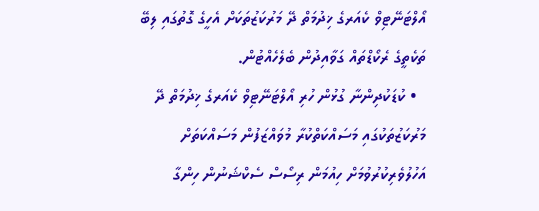އޯލްޓަނޭޓިވް ކެއަރގެ ޚިދުމަތް ދޭ މަރުކަޒުތަކަށް އެހީގެ ގޮތުގައި ލިބޭ ތަކެތީގެ ރެކޯޑްތައް ގަވާއިދުން ބެލެހެއްޓުން.
  • ކުޑަކުދިންނާ ގުޅުން ހުރި އޯލްޓަނޭޓިވް ކެއަރގެ ޚިދުމަތް ދޭ މަރުކަޒުތަކުގައި މަސައްކަތްކުރާ މުވައްޒަފުން މަސައްކަތަށް އަހުލުވެރިކުރުވުމަށް ހިއުމަން ރިސޯސް ސެކްޝަނުން ހިންގާ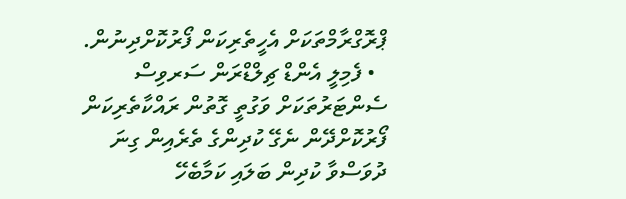ޕްރޮގްރާމްތަކަށް އެހީތެރިކަން ފޯރުކޮށްދިނުން.
  • ފެމިލީ އެންޑް ޗިލްޑްރަން ސަރވިސް ސެންޓަރުތަކަށް ވަގުތީ ގޮތުން ރައްކާތެރިކަން ފޯރުކޮށްދޭން ނެގޭ ކުދިންގެ ތެރެއިން ގިނަ ދުވަސްވާ ކުދިން ބަލައި ކަމާބެހޭ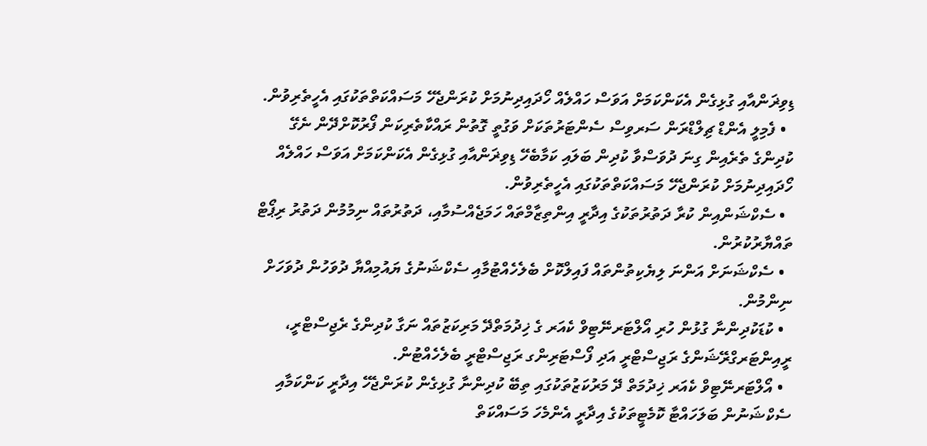ޑިވިޜަންއާއި ގުޅިގެން އެކަންކަމަށް އަވަސް ހައްލެއް ހޯދައިދިނުމަށް ކުރަންޖެހޭ މަސައްކަތްތަކުގައި އެހީތެރިވުން.
  • ފެމިލީ އެންޑް ޗިލްޑްރަން ސަރވިސް ސެންޓަރުތަކަށް ވަގުތީ ގޮތުން ރައްކާތެރިކަން ފޯރުކޮށްދޭން ނެގޭ ކުދިންގެ ތެރެއިން ގިނަ ދުވަސްވާ ކުދިން ބަލައި ކަމާބެހޭ ޑިވިޜަންއާއި ގުޅިގެން އެކަންކަމަށް އަވަސް ހައްލެއް ހޯދައިދިނުމަށް ކުރަންޖެހޭ މަސައްކަތްތަކުގައި އެހީތެރިވުން.
  • ސެކްޝަންއިން ކުރާ ދަތުރުތަކުގެ އިދާރީ އިންތިޒާމްތައް ހަމަޖެއްސުމާއި، ދަތުރުތައް ނިމުމުން ދަތުރު ރިޕޯޓް ތައްޔާރުކުރުން.
  • ސެކްޝަނަށް އަންނަ ލިޔެކިތުންތައް ފައިލްކޮށް ބެލެހެއްޓުމާއި ސެކްޝަނުގެ ޔައުމިއްޔާ ދުވަހުން ދުވަހަށް ނިންމުން.
  • ކުޑަކުދިންނާ ގުޅުން ހުރި އޯލްޓަރނޭޓިވް ކެއަރ ގެ ޚިދުމަތްދޭ މަރިކަޒުތައް ނަގާ ކުދިންގެ ރެޖިސްޓްރީ، ރީއިންޓަރގްރޭޝަންގެ ރަޖިސްޓްރީ އަދި ފޯސްޓަރިންގ ރަޖިސްޓްރީ ބެލެހެއްޓުން.
  • އޯލްޓަރނޭޓިވް ކެއަރ ޚިދުމަތް ދޭ މަރުކަޒުތަކުގައި ތިބޭ ކުދިންނާ ގުޅިގެން ކުރަންޖެހޭ އިދާރީ ކަންކަމާއި ސެކްޝަނުން ބަލަހައްޓާ ކޮމެޓީތަކުގެ އިދާރީ އެންމެހަ މަސައްކަތް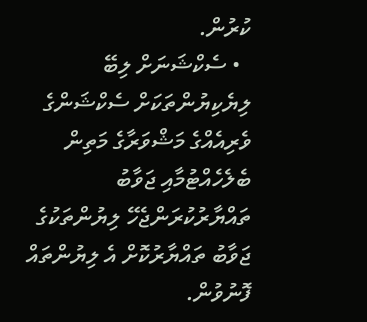ކުރުން.
  • ސެކްޝަނަށް ލިބޭ ލިޔެކިޔުންތަކަށް ސެކްޝަންގެ ވެރިއެއްގެ މަޝްވަރާގެ މަތިން ބެލެހެއްޓުމާއި ޖަވާބު ތައްޔާރުކުރަންޖެހޭ ލިޔުންތަކުގެ ޖަވާބު ތައްޔާރުކޮށް އެ ލިޔުންތައް ފޮނުވުން.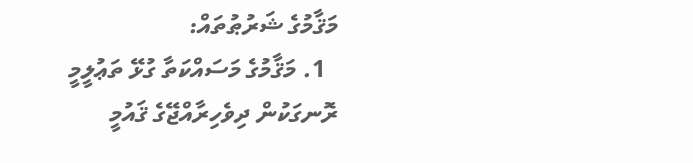މަޤާމުގެ ޝަރުޠުތައް:
  1. މަޤާމުގެ މަސައްކަތާ ގުޅޭ ތަޢުލީމީ ރޮނގަކުން ދިވެހިރާއްޖޭގެ ޤައުމީ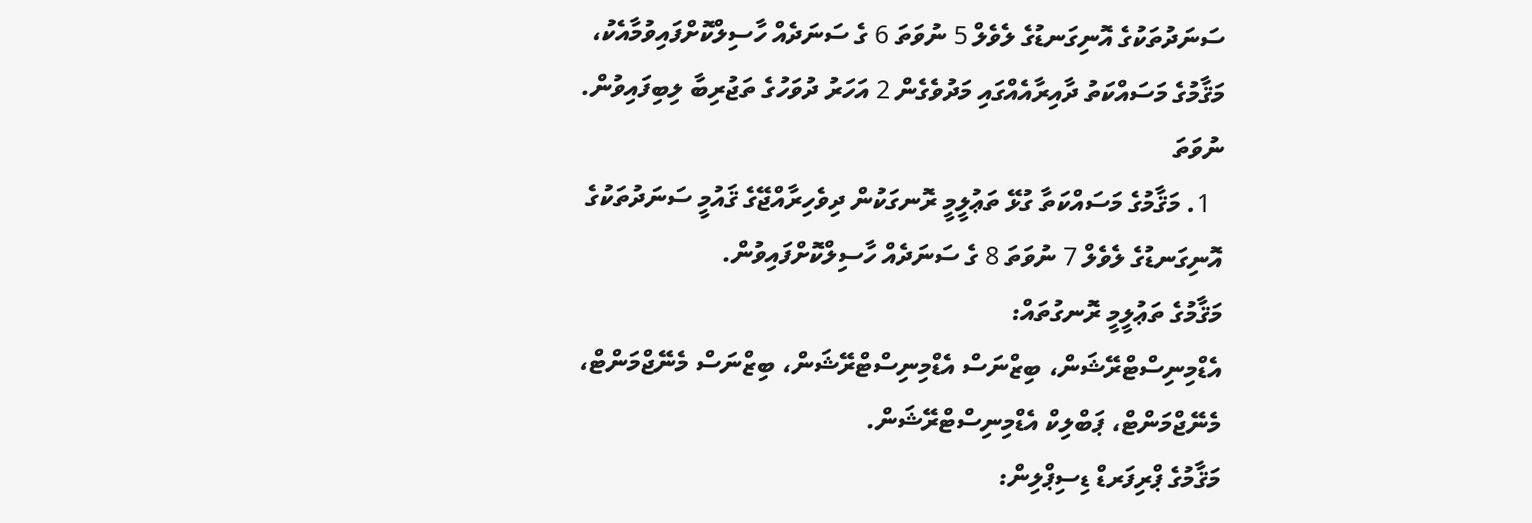ސަނަދުތަކުގެ އޮނިގަނޑުގެ ލެވެލް 5 ނުވަތަ 6 ގެ ސަނަދެއް ހާސިލްކޮށްފައިވުމާއެކު، މަޤާމުގެ މަސައްކަތު ދާއިރާއެއްގައި މަދުވެގެން 2 އަހަރު ދުވަހުގެ ތަޖުރިބާ ލިބިފައިވުން.
ނުވަތަ
  1. މަޤާމުގެ މަސައްކަތާ ގުޅޭ ތަޢުލީމީ ރޮނގަކުން ދިވެހިރާއްޖޭގެ ޤައުމީ ސަނަދުތަކުގެ އޮނިގަނޑުގެ ލެވެލް 7 ނުވަތަ 8 ގެ ސަނަދެއް ހާސިލްކޮށްފައިވުން.
މަޤާމުގެ ތަޢުލީމީ ރޮނގުތައް:
އެޑްމިނިސްޓްރޭޝަން، ބިޒްނަސް އެޑްމިނިސްޓްރޭޝަން، ބިޒްނަސް މެނޭޖްމަންޓް، މެނޭޖްމަންޓް، ޕަބްލިކް އެޑްމިނިސްޓްރޭޝަން.
މަޤާމުގެ ޕްރިފަރޑް ޑިސިޕްލިން: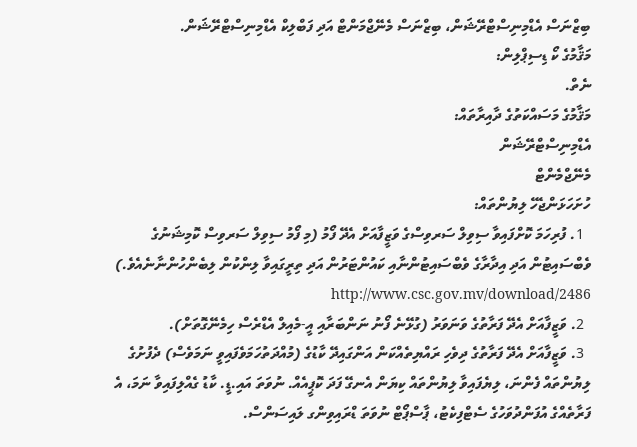ބިޒްނަސް އެޑްމިނިސްޓްރޭޝަން، ބިޒްނަސް މެނޭޖްމަންޓް އަދި ފަބްލިކް އެޑްމިނިސްޓްރޭޝަން.
މަޤާމުގެ ކޯ ޑިސިޕްލިން:
ނެތް.
މަޤާމުގެ މަސައްކަތުގެ ދާއިރާތައް:
އެޑްމިނިސްޓްރޭޝަން
މެނޭޖްމެންޓް
ހުށަހަޅަންޖެހޭ ލިޔުންތައް:
  1. ފުރިހަމަ ކޮށްފައިވާ ސިވިލް ސަރވިސްގެ ވަޒީފާއަށް އެދޭ ފޯމު (މި ފޯމު ސިވިލް ސަރވިސް ކޮމިޝަނުގެ ވެބްސައިޓުން އަދި އިދާރާގެ ވެބްސައިޓުންނާއި ކައުންޓަރުން އަދި ތިރީގައިވާ ލިންކުން ލިބެންހުންނާނެއެވެ.) http://www.csc.gov.mv/download/2486
  2. ވަޒީފާއަށް އެދޭ ފަރާތުގެ ވަނަވަރު (ގުޅޭނެ ފޯނު ނަންބަރާއި އީ-މެއިލް އެޑްރެސް ހިމެނޭގޮތަށް).
  3. ވަޒީފާއަށް އެދޭ ފަރާތުގެ ދިވެހި ރައްޔިތެއްކަން އަންގައިދޭ ކާޑުގެ (މުއްދަތުހަމަވެފައިވީ ނަމަވެސް) ދެފުށުގެ ލިޔުންތައް ފެންނަ، ލިޔެފައިވާ ލިޔުންތައް ކިޔަން އެނގޭ ފަދަ ކޮޕީއެއް. ނުވަތަ އައި.ޑީ. ކާޑު ގެއްލިފައިވާ ނަމަ، އެ ފަރާތެއްގެ އުފަންދުވަހުގެ ސެޓްފިކެޓު، ޕާސްޕޯޓް ނުވަތަ ޑްރައިވިންގ ލައިސަންސް.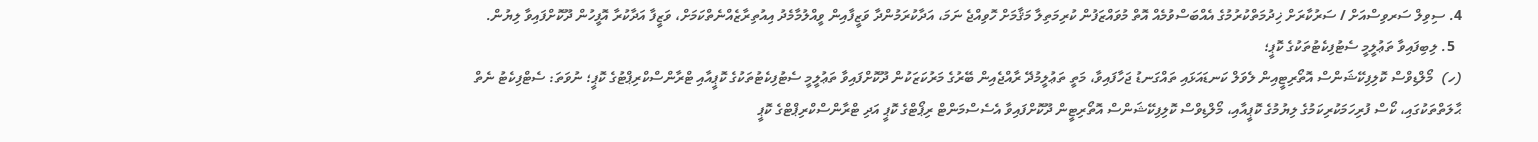4. ސިވިލް ސަރވިސްއަށް / ސަރުކާރަށް ޚިދުމަތްކުރުމުގެ އެއްބަސްވުމެއް އޮތް މުވައްޒަފުން ކުރިމަތިލާ މަޤާމަށް ހޮވިއްޖެ ނަމަ، އަދާކުރަމުންދާ ވަޒީފާއިން ވީއްލުމާމެދު އިއުތިރާޒެއްނެތްކަމަށް، ވަޒީފާ އަދާކުރާ އޮފީހުން ދޫކޮށްފައިވާ ލިޔުން.
  5. ލިބިފައިވާ ތަޢުލީމީ ސެޓުފިކެޓުތަކުގެ ކޮޕީ؛
(ހ)  މޯލްޑިވްސް ކޮލިފިކޭޝަންސް އޮތޯރިޓީއިން ލެވަލް ކަނޑައަޅައި ތައްގަނޑު ޖަހާފައިވާ، މަތީ ތަޢުލީމުދޭ ރާއްޖެއިން ބޭރުގެ މަރުކަޒަކުން ދޫކޮށްފައިވާ ތަޢުލީމީ ސެޓުފިކެޓުތަކުގެ ކޮޕީއާއި ޓްރާންސްކްރިޕްޓުގެ ކޮޕީ؛ ނުވަތަ: ސެޓްފިކެޓު ނެތް ޙާލަތްތަކުގައި، ކޯސް ފުރިހަމަކުރިކަމުގެ ލިޔުމުގެ ކޮޕީއާއި، މޯލްޑިވްސް ކޮލިފިކޭޝަންސް އޮތޯރިޓީން ދޫކޮށްފައިވާ އެސެސްމަންޓް ރިޕޯޓްގެ ކޮޕީ އަދި ޓްރާންސްކްރިޕްޓްގެ ކޮޕީ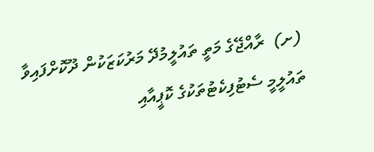(ށ)  ރާއްޖޭގެ މަތީ ތައުލީމުދޭ މަރުކަޒަކުން ދޫކޮށްފައިވާ ތައުލީމީ ސެޓުފިކެޓުތަކުގެ ކޮޕީއާއި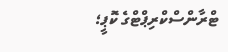ޓްރާންސްކްރިޕްޓްގެ ކޮޕީ؛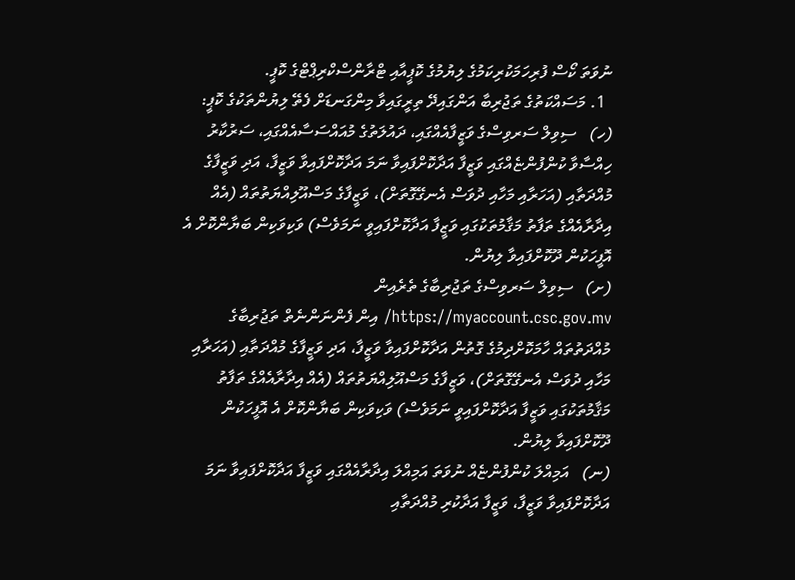ނުވަތަ ކޯސް ފުރިހަމަކުރިކަމުގެ ލިޔުމުގެ ކޮޕީއާއި ޓްރާންސްކްރިޕްޓްގެ ކޮޕީ.
  1. މަސައްކަތުގެ ތަޖުރިބާ އަންގައިދޭ ތިރީގައިވާ މިންގަނޑަށް ފެތޭ ލިޔުންތަކުގެ ކޮޕީ:
(ހ)   ސިވިލް ސަރވިސްގެ ވަޒީފާއެއްގައި، ދައުލަތުގެ މުއައްސަސާއެއްގައި، ސަރުކާރު ހިއްސާވާ ކުންފުންޏެއްގައި ވަޒީފާ އަދާކޮށްފައިވާ ނަމަ އަދާކޮށްފައިވާ ވަޒީފާ، އަދި ވަޒީފާގެ މުއްދަތާއި (އަހަރާއި މަހާއި ދުވަސް އެނގޭގޮތަށް)، ވަޒީފާގެ މަސްއޫލިއްޔަތުތައް (އެއް އިދާރާއެއްގެ ތަފާތު މަޤާމުތަކުގައި ވަޒީފާ އަދާކޮށްފައިވީ ނަމަވެސް) ވަކިވަކިން ބަޔާންކޮށް އެ އޮފީހަކުން ދޫކޮށްފައިވާ ލިޔުން.
(ށ)   ސިވިލް ސަރވިސްގެ ތަޖުރިބާގެ ތެރެއިން https://myaccount.csc.gov.mv/ އިން ފެންނަންނެތް ތަޖުރިބާގެ މުއްދަތުތައް ހާމަކޮށްދިމުގެ ގޮތުން އަދާކޮށްފައިވާ ވަޒީފާ، އަދި ވަޒީފާގެ މުއްދަތާއި (އަހަރާއި މަހާއި ދުވަސް އެނގޭގޮތަށް)، ވަޒީފާގެ މަސްއޫލިއްޔަތުތައް (އެއް އިދާރާއެއްގެ ތަފާތު މަޤާމުތަކުގައި ވަޒީފާ އަދާކޮށްފައިވީ ނަމަވެސް) ވަކިވަކިން ބަޔާންކޮށް އެ އޮފީހަކުން ދޫކޮށްފައިވާ ލިޔުން.
(ނ)   އަމިއްލަ ކުންފުންޏެއް ނުވަތަ އަމިއްލަ އިދާރާއެއްގައި ވަޒީފާ އަދާކޮށްފައިވާ ނަމަ އަދާކޮށްފައިވާ ވަޒީފާ، ވަޒީފާ އަދާކުރި މުއްދަތާއި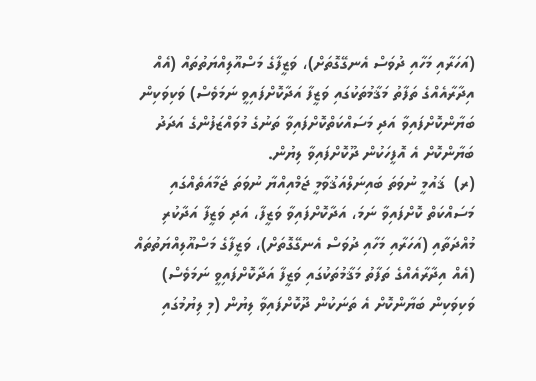(އަހަރާއި މަހާއި ދުވަސް އެނގޭގޮތަށް)، ވަޒީފާގެ މަސްއޫލިއްޔަތުތައް (އެއް އިދާރާއެއްގެ ތަފާތު މަޤާމުތަކުގައި ވަޒީފާ އަދާކޮށްފައިވީ ނަމަވެސް) ވަކިވަކިން ބަޔާންކޮށްފައިވާ އަދި މަސައްކަތްކޮށްފައިވާ ތަނުގެ މުވައްޒަފުންގެ އަދަދު ބަޔާންކޮށް އެ އޮފީހަކުން ދޫކޮށްފައިވާ ލިޔުން.
(ރ)  ޤައުމީ ނުވަތަ ބައިނަލްއަޤުވާމީ ޖަމްއިއްޔާ ނުވަތަ ޖަމާއަތެއްގައި މަސައްކަތް ކޮށްފައިވާ ނަމަ، އަދާކޮށްފައިވާ ވަޒީފާ، އަދި ވަޒީފާ އަދާކުރި މުއްދަތާއި (އަހަރާއި މަހާއި ދުވަސް އެނގޭގޮތަށް)، ވަޒީފާގެ މަސްއޫލިއްޔަތުތައް (އެއް އިދާރާއެއްގެ ތަފާތު މަޤާމުތަކުގައި ވަޒީފާ އަދާކޮށްފައިވީ ނަމަވެސް) ވަކިވަކިން ބަޔާންކޮށް އެ ތަނަކުން ދޫކޮށްފައިވާ ލިޔުން (މި ލިޔުމުގައި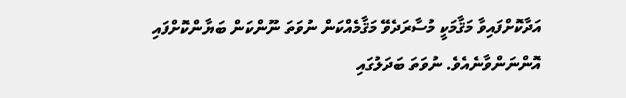އަދާކޮށްފައިވާ މަޤާމަކީ މުސާރަދެވޭ މަޤާމެއްކަން ނުވަތަ ނޫންކަން ބަޔާންކޮށްފައި އޮންނަންވާނެއެވެ. ނުވަތަ ބަދަލުގައި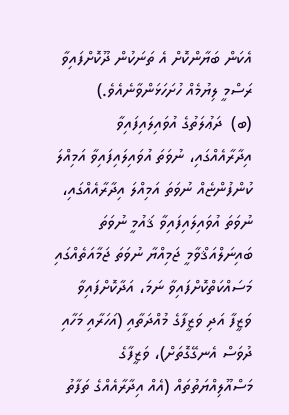އެކަން ބަޔާންކޮށް އެ ތަނަކުން ދޫކޮށްފައިވާ ރަސްމީ ލިޔުމެއް ހުށަހަޅަންވާނެއެވެ.)
(ބ)  ދަޢުލަތުގެ އުވައިލައިފައިވާ އިދާރާއެއްގައި، ނުވަތަ އުވައިލައިފައިވާ އަމިއްލަ ކުންފުންޏެއް ނުވަތަ އަމިއްލަ އިދާރާއެއްގައި، ނުވަތަ އުވައިލައިފައިވާ ޤައުމީ ނުވަތަ ބައިނަލްއަޤްވާމީ ޖަމިއްޔާ ނުވަތަ ޖަމާއަތެއްގައި މަސައްކަތްކޮށްފައިވާ ނަމަ، އަދާކޮށްފައިވާ ވަޒީފާ އަދި ވަޒީފާގެ މުއްދަތާއި (އަހަރާއި މަހާއި ދުވަސް އެނގޭގޮތަށް)، ވަޒީފާގެ މަސްއޫލިއްޔަތުތައް (އެއް އިދާރާއެއްގެ ތަފާތު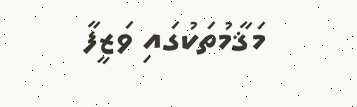މަޤާމުތަކުގައި ވަޒީފާ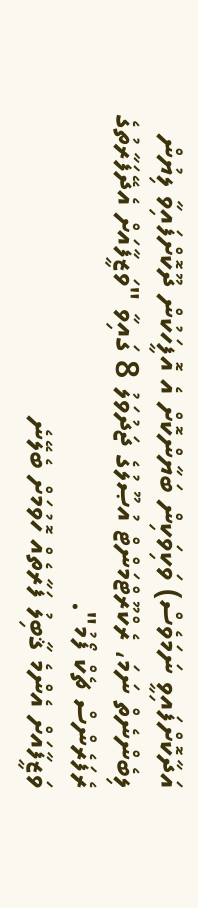އަދާކޮށްފައިވީ ނަމަވެސް) ވަކިވަކިން ބަޔާންކޮށް އެ އޮފީހަކުން ދޫކޮށްފައިވާ ލިޔުން ލިބެންނެތް ނަމަ، ރެކްރޫޓްމަންޓް އުޞޫލުގެ ޖަދުވަލު 8 ގައިވާ "ވަޒީފާއަށް އެދޭފަރާތުގެ ރެފަރެންސް ޗެކް ފޯމު".
ވަޒީފާއަށް އެންމެ ޤާބިލު ފަރާތެއް ހޮވުމަށް ބެލޭނެ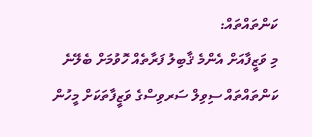ކަންތައްތައް:
މި ވަޒީފާއަށް އެންމެ ޤާބިލު ފަރާތެއް ހޮވުމަށް ބެލޭނެ ކަންތައްތައް ސިވިލް ސަރވިސްގެ ވަޒީފާތަކަށް މީހުން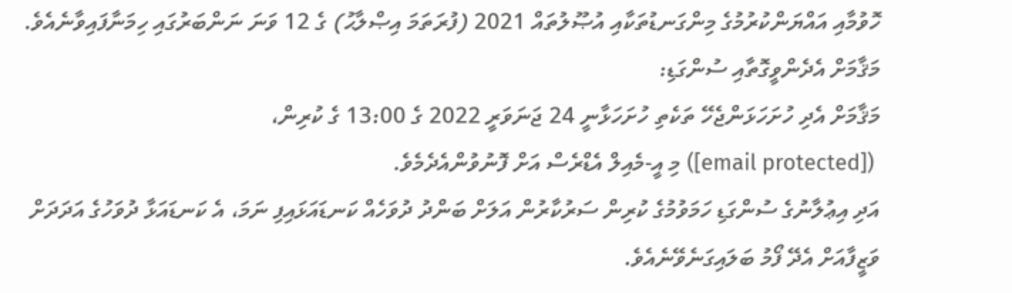ހޮވުމާއި އައްޔަންކުރުމުގެ މިންގަނޑުތަކާއި އުޞޫލުތައް 2021 (ފުރަތަމަ އިޞްލާޙު) ގެ 12 ވަނަ ނަންބަރުގައި ހިމަނާފައިވާނެއެވެ.
މަޤާމަށް އެދެންވީގޮތާއި ސުންގަޑި:
މަޤާމަށް އެދި ހުށަހަޅަންޖެހޭ ތަކެތި ހުށަހަޅާނީ 24 ޖަނަވަރީ 2022 ގެ 13:00 ގެ ކުރިން،
 ([email protected]) މި އީ-މެއިލް އެޑްރެސް އަށް ފޮނުވުންއެދެމެވެ.
އަދި އިޢުލާނުގެ ސުންގަޑި ހަމަވުމުގެ ކުރިން ސަރުކާރުން އަލަށް ބަންދު ދުވަހެއް ކަނޑައަޅައިފި ނަމަ، އެ ކަނޑައަޅާ ދުވަހުގެ އަދަދަށް ވަޒީފާއަށް އެދޭ ފޯމު ބަލައިގަނެވޭނެއެވެ.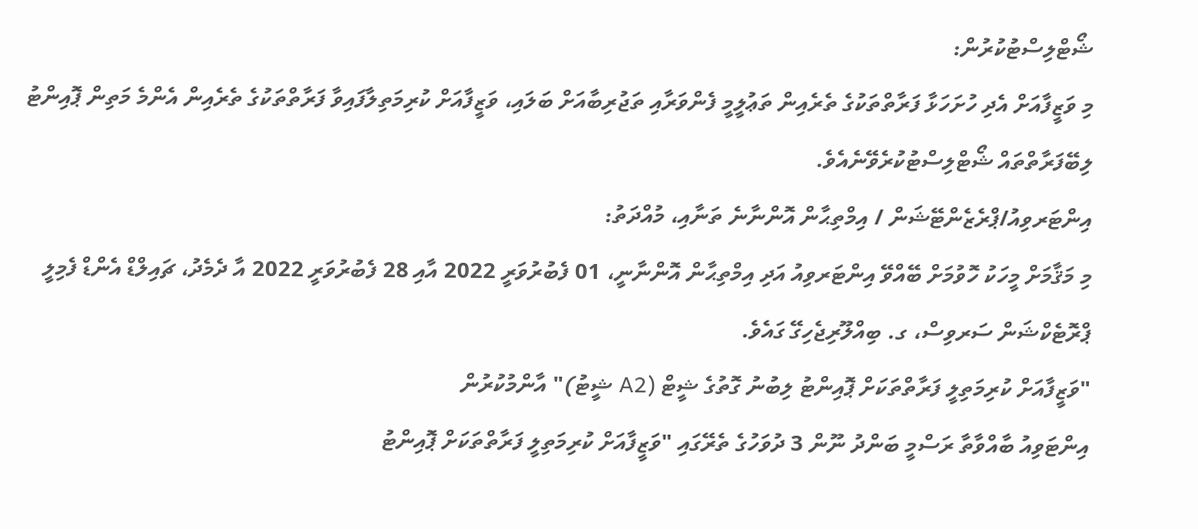ޝޯޓްލިސްޓުކުރުން:
މި ވަޒީފާއަށް އެދި ހުށަހަޅާ ފަރާތްތަކުގެ ތެރެއިން ތަޢުލީމީ ފެންވަރާއި ތަޖުރިބާއަށް ބަލައި، ވަޒީފާއަށް ކުރިމަތިލާފައިވާ ފަރާތްތަކުގެ ތެރެއިން އެންމެ މަތިން ޕޮއިންޓު ލިބޭފަރާތްތައް ޝޯޓްލިސްޓުކުރެވޭނެއެވެ.
އިންޓަރވިއު/ޕްރެޒެންޓޭޝަން / އިމްތިޙާން އޮންނާނެ ތަނާއި، މުއްދަތު:
މި މަޤާމަށް މީހަކު ހޮވުމަށް ބޭއްވޭ އިންޓަރވިއު އަދި އިމްތިޙާން އޮންނާނީ، 01 ފެބުރުވަރީ 2022 އާއި 28 ފެބުރުވަރީ 2022 އާ ދެމެދު، ޗައިލްޑް އެންޑް ފެމިލީ ޕްރޮޓެކްޝަން ސަރވިސް، ގ. ބިއްލޫރިޖެހިގޭ ގައެވެ.
"ވަޒީފާއަށް ކުރިމަތިލީ ފަރާތްތަކަށް ޕޮއިންޓު ލިބުނު ގޮތުގެ ޝީޓް (A2 ޝީޓު)" އާންމުކުރުން
އިންޓަވިއު ބާއްވާތާ ރަސްމީ ބަންދު ނޫން 3 ދުވަހުގެ ތެރޭގައި "ވަޒީފާއަށް ކުރިމަތިލީ ފަރާތްތަކަށް ޕޮއިންޓު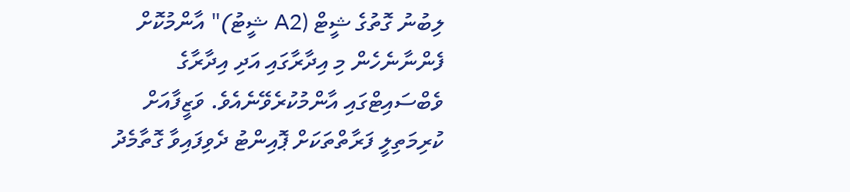ލިބުނު ގޮތުގެ ޝީޓް (A2 ޝީޓު)" އާންމުކޮށް ފެންނާނެހެން މި އިދާރާގައި އަދި އިދާރާގެ ވެބްސައިޓްގައި އާންމުކުރެވޭނެއެވެ. ވަޒީފާއަށް ކުރިމަތިލީ ފަރާތްތަކަށް ޕޮއިންޓު ދެވިފައިވާ ގޮތާމެދު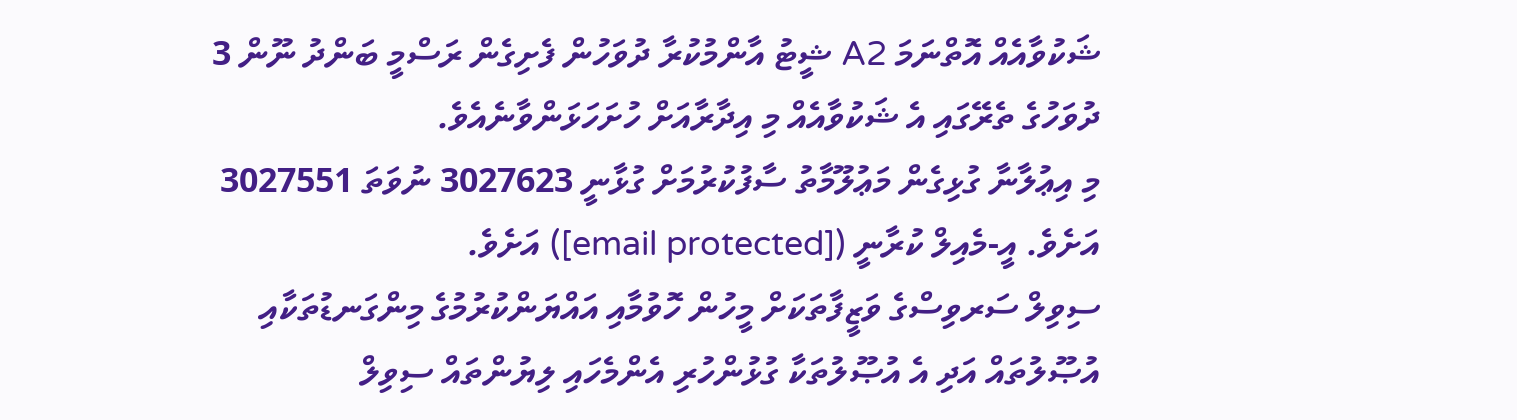ޝަކުވާއެއް އޮތްނަމަ A2 ޝީޓު އާންމުކުރާ ދުވަހުން ފެށިގެން ރަސްމީ ބަންދު ނޫން 3 ދުވަހުގެ ތެރޭގައި އެ ޝަކުވާއެއް މި އިދާރާއަށް ހުށަހަޅަންވާނެއެވެ.
މި އިޢުލާނާ ގުޅިގެން މަޢުލޫމާތު ސާފުކުރުމަށް ގުޅާނީ 3027623 ނުވަތަ 3027551 އަށެވެ. އީ-މެއިލް ކުރާނީ ([email protected]) އަށެވެ.
ސިވިލް ސަރވިސްގެ ވަޒީފާތަކަށް މީހުން ހޮވުމާއި އައްޔަންކުރުމުގެ މިންގަނޑުތަކާއި އުޞޫލުތައް އަދި އެ އުޞޫލުތަކާ ގުޅުންހުރި އެންމެހައި ލިޔުންތައް ސިވިލް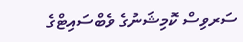ސަރވިސް ކޮމިޝަނުގެ ވެބްސައިޓްގެ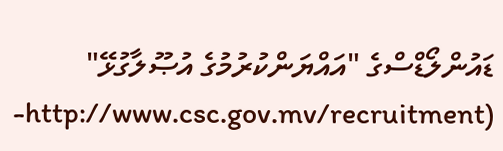ޑައުންލޯޑްސްގެ "އައްޔަންކުރުމުގެ އުޞޫލާގުޅޭ" (http://www.csc.gov.mv/recruitment-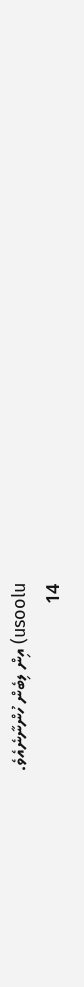usoolu) އިން ލިބެން ހުންނާނެއެވެ.
14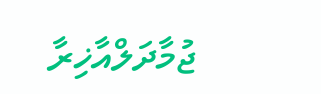ޖުމާދަލްއާޚިރާ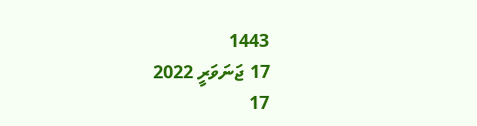1443
17 ޖަނަވަރީ 2022
17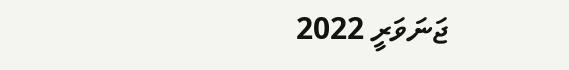ޖަނަވަރީ 2022